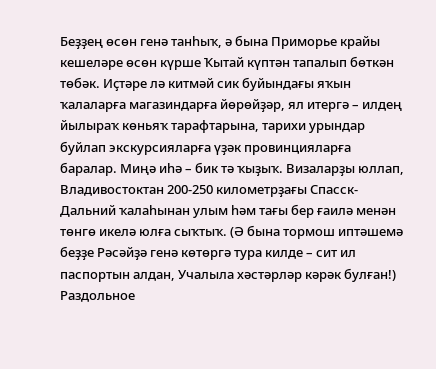Беҙҙең өсөн генә танһыҡ, ә бына Приморье крайы кешеләре өсөн күрше Ҡытай күптән тапалып бөткән төбәк. Иҫтәре лә китмәй сик буйындағы яҡын ҡалаларға магазиндарға йөрөйҙәр, ял итергә – илдең йылыраҡ көньяҡ тарафтарына, тарихи урындар буйлап экскурсияларға үҙәк провинцияларға баралар. Миңә иһә – бик тә ҡыҙыҡ. Визаларҙы юллап, Владивостоктан 200-250 километрҙағы Спасск-Дальний ҡалаһынан улым һәм тағы бер ғаилә менән төнгө икелә юлға сыҡтыҡ. (Ә бына тормош иптәшемә беҙҙе Рәсәйҙә генә көтөргә тура килде – сит ил паспортын алдан, Учалыла хәстәрләр кәрәк булған!) Раздольное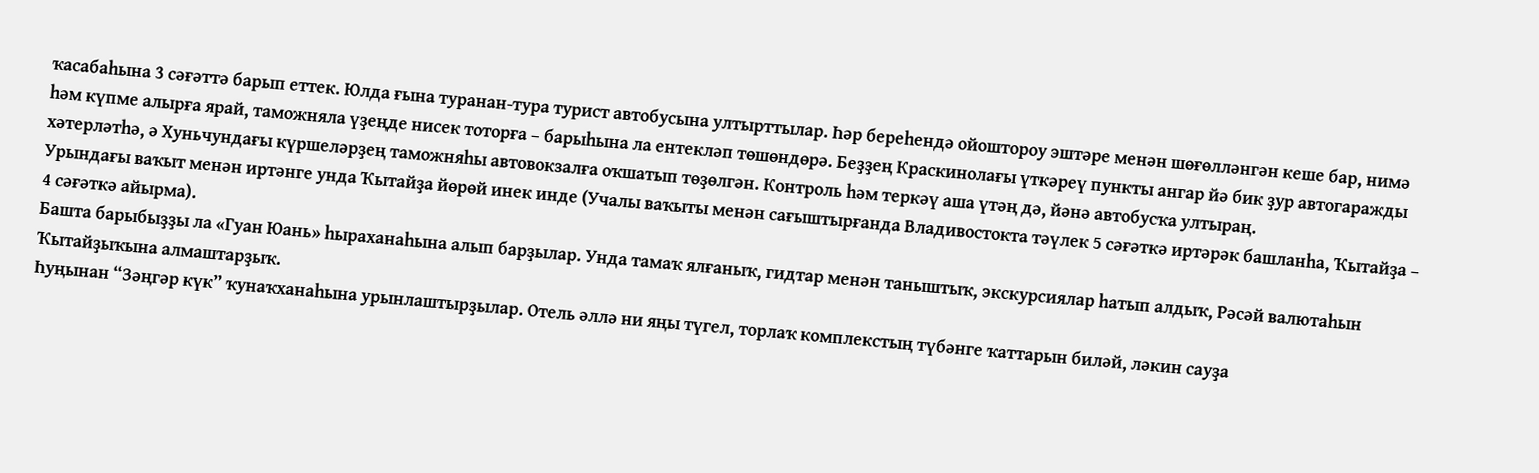ҡасабаһына 3 сәғәттә барып еттек. Юлда ғына туранан-тура турист автобусына ултырттылар. Һәр береһендә ойоштороу эштәре менән шөғөлләнгән кеше бар, нимә һәм күпме алырға ярай, таможняла үҙеңде нисек тоторға – барыһына ла ентекләп төшөндөрә. Беҙҙең Краскинолағы үткәреү пункты ангар йә бик ҙур автогаражды хәтерләтһә, ә Хуньчундағы күршеләрҙең таможняһы автовокзалға оҡшатып төҙөлгән. Контроль һәм теркәү аша үтәң дә, йәнә автобусҡа ултыраң.
Урындағы ваҡыт менән иртәнге унда Ҡытайҙа йөрөй инек инде (Учалы ваҡыты менән сағыштырғанда Владивостокта тәүлек 5 сәғәткә иртәрәк башланһа, Ҡытайҙа – 4 сәғәткә айырма).
Башта барыбыҙҙы ла «Гуан Юань» һыраханаһына алып барҙылар. Унда тамаҡ ялғаныҡ, гидтар менән таныштыҡ, экскурсиялар һатып алдыҡ, Рәсәй валютаһын Ҡытайҙыҡына алмаштарҙыҡ.
Һуңынан “Зәңгәр күк” ҡунаҡханаһына урынлаштырҙылар. Отель әллә ни яңы түгел, торлаҡ комплекстың түбәнге ҡаттарын биләй, ләкин сауҙа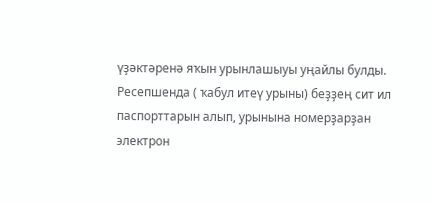үҙәктәренә яҡын урынлашыуы уңайлы булды. Ресепшенда ( ҡабул итеү урыны) беҙҙең сит ил паспорттарын алып, урынына номерҙарҙан электрон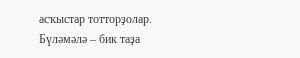асҡыстар тотторҙолар. Бүләмәлә – бик таҙа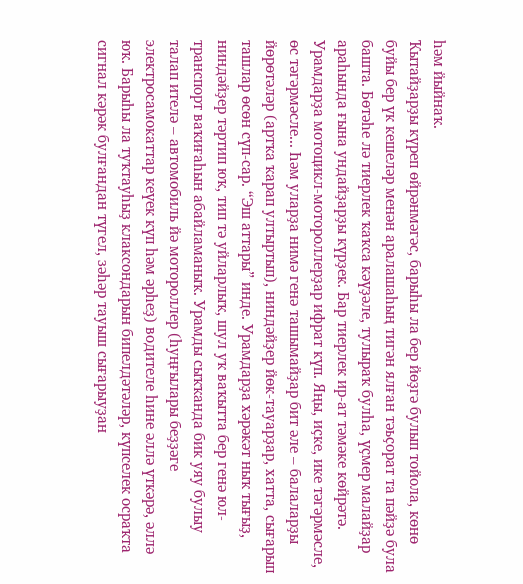һәм йыйнаҡ.
Ҡытайҙарҙы күреп өйрәнмәгәс, барыһы ла бер йөҙгә булып тойола, көнө буйы бер үк кешеләр менән аралашаһың тигән ялған тәьҫорат та пәйҙә була башта. Бөтәһе лә тиерлек ҡаҡса кәүҙәле, тулыраҡ булһа, үҫмер малайҙар араһында ғына ундайҙарҙы күрҙек. Бар тиерлек ир-ат тәмәке көйрәтә. Урамдарҙа мотоцикл-мотороллерҙар ифрат күп. Яңы, иҫке, ике тәгәрмәсле, өс тәгәрмәсле... Һәм уларҙа нимә генә ташымайҙар бит әле – балаларҙы йөрөтәләр (артҡа ҡарап ултыртып), ниндәйҙер йөк-тауарҙар, хатта, сығарып ташлар өсөн сүп-сар. “Эш аттары” инде. Урамдарҙа хәрәкәт ныҡ тығыҙ, ниндәйҙер тәртип юҡ, тип тә уйларлыҡ, шул уҡ ваҡытта бер генә юл-транспорт ваҡиғаһын абайламаныҡ. Урамды сыҡҡанда бик уяу булыу талап ителә – автомобиль йә мотороллер (һуңғылары беҙҙәге электросамокаттар кеүек күп һәм әрһеҙ) водителе һине әллә үткәрә, әллә юҡ. Барыһы ла туҡтауһыҙ клаксондарын бипелдәтәләр, күпселек осраҡта сигнал кәрәк булғандан түгел, зәһәр тауыш сығарыуҙан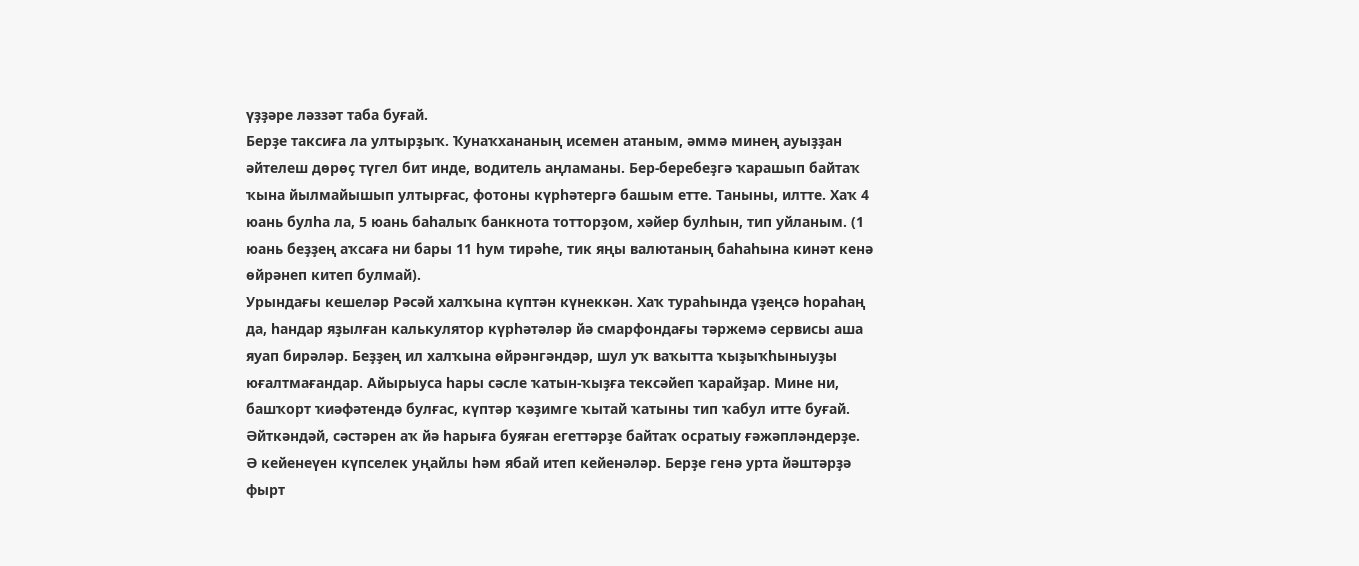үҙҙәре ләззәт таба буғай.
Берҙе таксиға ла ултырҙыҡ. Ҡунаҡхананың исемен атаным, әммә минең ауыҙҙан әйтелеш дөрөҫ түгел бит инде, водитель аңламаны. Бер-беребеҙгә ҡарашып байтаҡ ҡына йылмайышып ултырғас, фотоны күрһәтергә башым етте. Таныны, илтте. Хаҡ 4 юань булһа ла, 5 юань баһалыҡ банкнота тотторҙом, хәйер булһын, тип уйланым. (1 юань беҙҙең аҡсаға ни бары 11 һум тирәһе, тик яңы валютаның баһаһына кинәт кенә өйрәнеп китеп булмай).
Урындағы кешеләр Рәсәй халҡына күптән күнеккән. Хаҡ тураһында үҙеңсә һораһаң да, һандар яҙылған калькулятор күрһәтәләр йә смарфондағы тәржемә сервисы аша яуап бирәләр. Беҙҙең ил халҡына өйрәнгәндәр, шул уҡ ваҡытта ҡыҙыҡһыныуҙы юғалтмағандар. Айырыуса һары сәсле ҡатын-ҡыҙға тексәйеп ҡарайҙар. Мине ни, башҡорт ҡиәфәтендә булғас, күптәр ҡәҙимге ҡытай ҡатыны тип ҡабул итте буғай. Әйткәндәй, сәстәрен аҡ йә һарыға буяған егеттәрҙе байтаҡ осратыу ғәжәпләндерҙе.
Ә кейенеүен күпселек уңайлы һәм ябай итеп кейенәләр. Берҙе генә урта йәштәрҙә фырт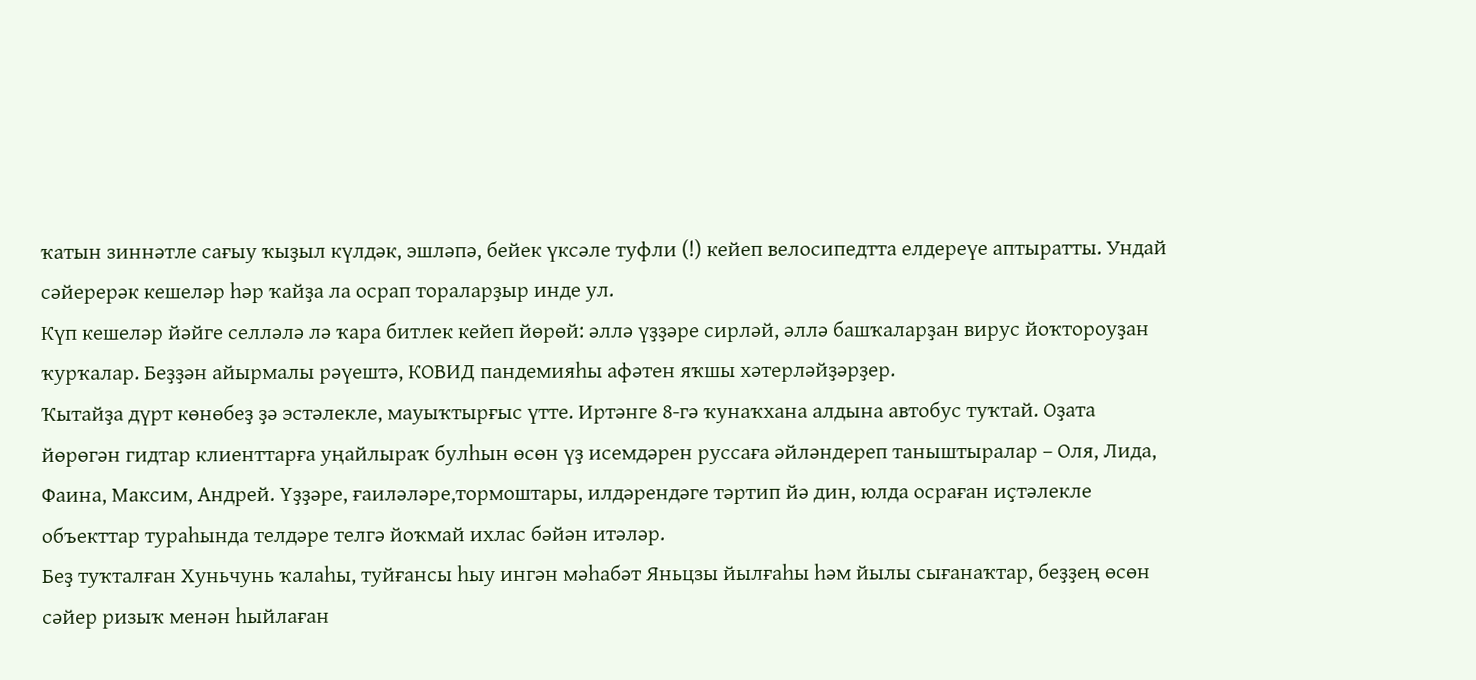ҡатын зиннәтле сағыу ҡыҙыл күлдәк, эшләпә, бейек үксәле туфли (!) кейеп велосипедтта елдереүе аптыратты. Ундай сәйерерәк кешеләр һәр ҡайҙа ла осрап тораларҙыр инде ул.
Күп кешеләр йәйге селләлә лә ҡара битлек кейеп йөрөй: әллә үҙҙәре сирләй, әллә башҡаларҙан вирус йоҡтороуҙан ҡурҡалар. Беҙҙән айырмалы рәүештә, КОВИД пандемияһы афәтен яҡшы хәтерләйҙәрҙер.
Ҡытайҙа дүрт көнөбеҙ ҙә эстәлекле, мауыҡтырғыс үтте. Иртәнге 8-гә ҡунаҡхана алдына автобус туҡтай. Оҙата йөрөгән гидтар клиенттарға уңайлыраҡ булһын өсөн үҙ исемдәрен руссаға әйләндереп таныштыралар – Оля, Лида, Фаина, Максим, Андрей. Үҙҙәре, ғаиләләре,тормоштары, илдәрендәге тәртип йә дин, юлда осраған иҫтәлекле объекттар тураһында телдәре телгә йоҡмай ихлас бәйән итәләр.
Беҙ туҡталған Хуньчунь ҡалаһы, туйғансы һыу ингән мәһабәт Яньцзы йылғаһы һәм йылы сығанаҡтар, беҙҙең өсөн сәйер ризыҡ менән һыйлаған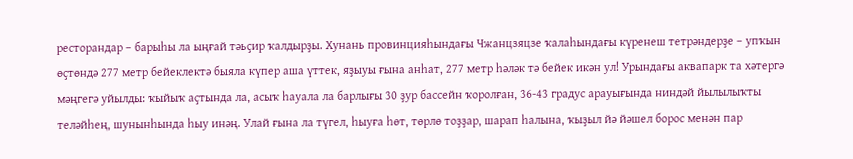ресторандар – барыһы ла ыңғай тәьҫир ҡалдырҙы. Хунань провинцияһындағы Чжанцзяцзе ҡалаһындағы күренеш тетрәндерҙе – упҡын өҫтөндә 277 метр бейеклектә быяла күпер аша үттек, яҙыуы ғына анһат, 277 метр һәләк тә бейек икән ул! Урындағы аквапарк та хәтергә мәңгегә уйылды: ҡыйыҡ аҫтында ла, асыҡ һауала ла барлығы 30 ҙур бассейн ҡоролған, 36-43 градус арауығында ниндәй йылылыҡты теләйһең, шунынһында һыу инәң. Улай ғына ла түгел, һыуға һөт, төрлө тоҙҙар, шарап һалына, ҡыҙыл йә йәшел борос менән пар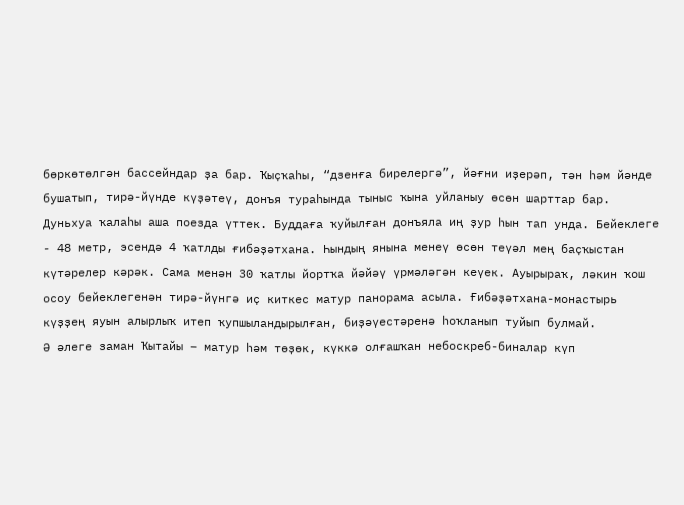бөркөтөлгән бассейндар ҙа бар. Ҡыҫҡаһы, “дзенға бирелергә”, йәғни иҙерәп, тән һәм йәнде бушатып, тирә-йүнде күҙәтеү, донъя тураһында тыныс ҡына уйланыу өсөн шарттар бар.
Дуньхуа ҡалаһы аша поезда үттек. Буддаға ҡуйылған донъяла иң ҙур һын тап унда. Бейеклеге - 48 метр, эсендә 4 ҡатлды ғибәҙәтхана. Һындың янына менеү өсөн теүәл мең баҫҡыстан күтәрелер кәрәк. Сама менән 30 ҡатлы йортҡа йәйәү үрмәләгән кеүек. Ауырыраҡ, ләкин ҡош осоу бейеклегенән тирә-йүнгә иҫ киткес матур панорама асыла. Ғибәҙәтхана-монастырь күҙҙең яуын алырлыҡ итеп ҡупшыландырылған, биҙәүестәренә һоҡланып туйып булмай.
Ә әлеге заман Ҡытайы – матур һәм төҙөк, күккә олғашҡан небоскреб-биналар күп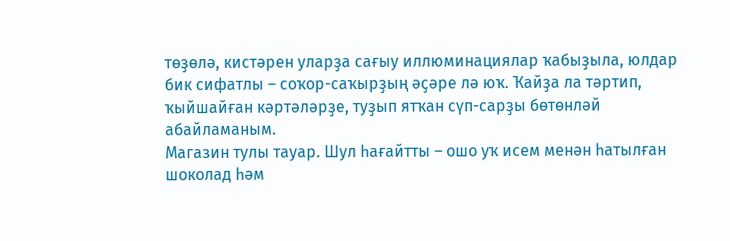төҙөлә, кистәрен уларҙа сағыу иллюминациялар ҡабыҙыла, юлдар бик сифатлы – соҡор-саҡырҙың әҫәре лә юҡ. Ҡайҙа ла тәртип, ҡыйшайған кәртәләрҙе, туҙып ятҡан сүп-сарҙы бөтөнләй абайламаным.
Магазин тулы тауар. Шул һағайтты – ошо уҡ исем менән һатылған шоколад һәм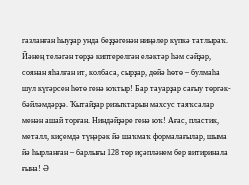газланған һыуҙар унда беҙҙәгенән ниңәлер күпкә татлыраҡ. Йәнең теләгән төрҙә киптерелгән еләктәр һәм сәйҙәр, соянан яһалған ит, колбаса, сырҙар, дөйә һөтө – булмаһа шул күгәрсен һөтө генә юҡтыр! Бар тауарҙар сағыу төргәк-бәйләмдәрҙә. Ҡытайҙар ризыҡтарын махсус таяҡсалар менән ашай торған. Ниндәйҙәре генә юҡ! Ағас, пластик, металл, киҫемдә түңәрәк йә шаҡмаҡ формалағылар, шыма йә һырланған – барлығы 128 төр иҫәпләнем бер витиринала ғына! Ә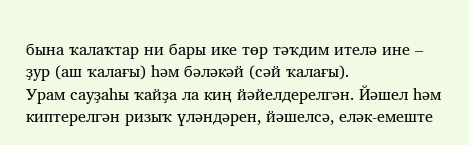бына ҡалаҡтар ни бары ике төр тәҡдим ителә ине – ҙур (аш ҡалағы) һәм бәләкәй (сәй ҡалағы).
Урам сауҙаһы ҡайҙа ла киң йәйелдерелгән. Йәшел һәм киптерелгән ризыҡ үләндәрен, йәшелсә, еләк-емеште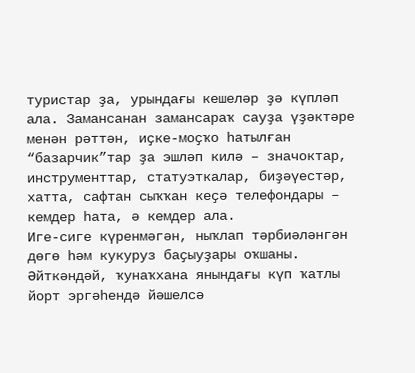туристар ҙа, урындағы кешеләр ҙә күпләп ала. Замансанан замансараҡ сауҙа үҙәктәре менән рәттән, иҫке-моҫҡо һатылған “базарчик”тар ҙа эшләп килә – значоктар, инструменттар, статуэткалар, биҙәүестәр, хатта, сафтан сыҡҡан кеҫә телефондары – кемдер һата, ә кемдер ала.
Иге-сиге күренмәгән, ныҡлап тәрбиәләнгән дөгө һәм кукуруз баҫыуҙары оҡшаны. Әйткәндәй, ҡунаҡхана янындағы күп ҡатлы йорт эргәһендә йәшелсә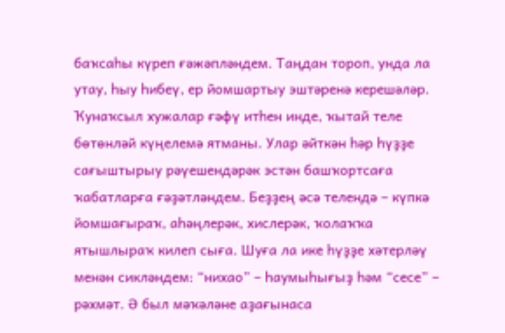баҡсаһы күреп ғәжәпләндем. Таңдан тороп, унда ла утау, һыу һибеү, ер йомшартыу эштәренә керешәләр.
Ҡунаҡсыл хужалар ғәфү итһен инде, ҡытай теле бөтөнләй күңелемә ятманы. Улар әйткән һәр һүҙҙе сағыштырыу рәүешендәрәк эстән башҡортсаға ҡабатларға ғәҙәтләндем. Беҙҙең әсә телендә – күпкә йомшағыраҡ, аһәңлерәк, хислерәк, ҡолаҡҡа ятышлыраҡ килеп сыға. Шуға ла ике һүҙҙе хәтерләү менән сикләндем: “нихао” – һаумыһығыҙ һәм “сесе” – рәхмәт. Ә был мәҡәләне аҙағынаса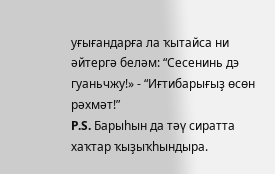уғығандарға ла ҡытайса ни әйтергә беләм: “Сесенинь дэ гуаньчжу!» - “Иғтибарығыҙ өсөн рәхмәт!”
P.S. Барыһын да тәү сиратта хаҡтар ҡыҙыҡһындыра.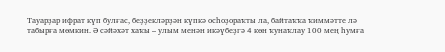Тауарҙар ифрат күп булғас, беҙҙекләрҙән күпкә осһоҙораҡты ла, байтаҡҡа ҡиммәтте лә табырға мөмкин. Ә сәйәхәт хаҡы – улым менән икәүбеҙгә 4 көн ҡунаҡлау 100 мең һумға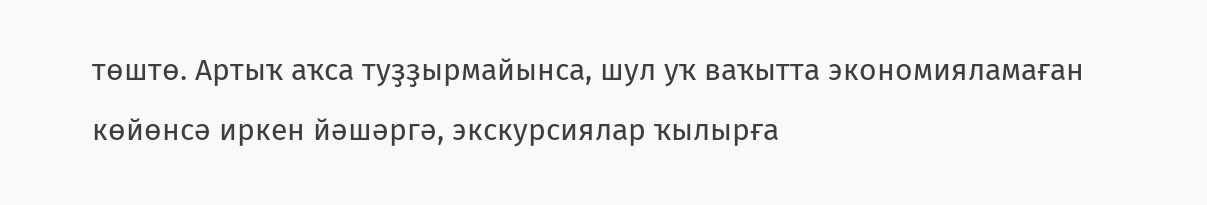төштө. Артыҡ аҡса туҙҙырмайынса, шул уҡ ваҡытта экономияламаған көйөнсә иркен йәшәргә, экскурсиялар ҡылырға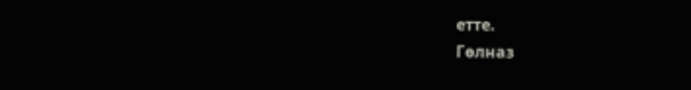етте.
Гөлназ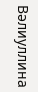Вәлиуллина